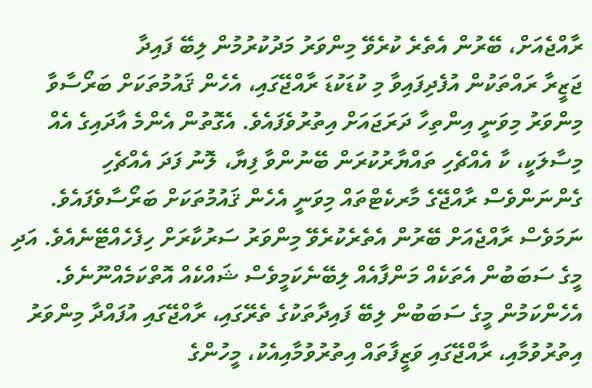ރާއްޖެއަށް، ބޭރުން އެތެރެ ކުރެވޭ މިންވަރު މަދުކުރުމުން ލިބޭ ފައިދާ
ޖަޒީރާ ރައްތަކުން އުފެދިފައިވާ މި ކުޑަކުޑަ ރާއްޖޭގައި، އެހެން ޤައުމުތަކަށް ބަރޯސާވާ މިންވަރު މިވަނީ އިންތިހާ ދަރަޖައަށް އިތުރުވެފައެވެ. އެގޮތުން އެންމެ އާދައިގެ އެއް މިސާލަކީ، ކާ އެއްޗެހި ތައްޔާރުކުރަން ބޭނުންވާ ފިޔާ، ލޮނު ފަދަ އެއްޗެހި ގެންނަންވެސް ރާއްޖޭގެ މާރކެޓްތައް މިވަނީ އެހެން ޤައުމުތަކަށް ބަރޯސާވެފައެވެ. ނަމަވެސް ރާއްޖެއަށް ބޭރުން އެތެރެކުރެވޭ މިންވަރު ސަރުކާރަށް ހިފެހެއްޓޭނެއެވެ. އަދި މީގެ ސަބަބުން އެތަކެއް މަންފާއެއް ލިބޭނެކަމީވެސް ޝައްކެއް އޮތްކަމެއްނޫނެވެ. އެހެންކަމުން މީގެ ސަބަބުން ލިބޭ ފައިދާތަކުގެ ތެރޭގައި، ރާއްޖޭގައި އުފައްދާ މިންވަރު އިތުރުވުމާއި، ރާއްޖޭގައި ވަޒީފާތައް އިތުރުވުމާއިއެކު، މީހުންގެ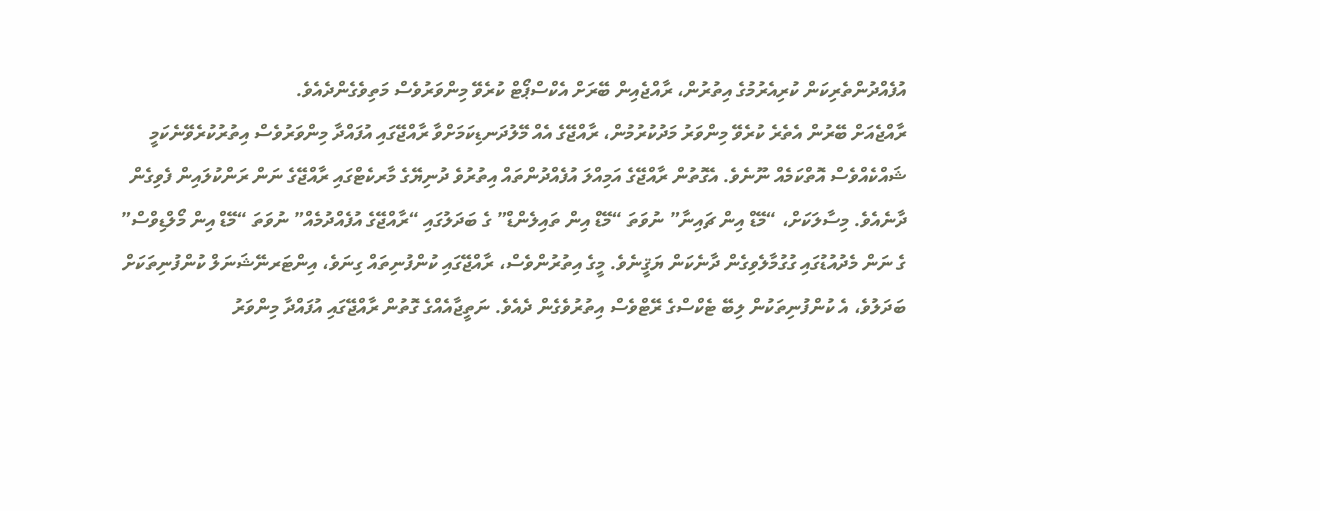އުފެއްދުންތެރިކަން ކުރިއެރުމުގެ އިތުރުން، ރާއްޖެއިން ބޭރަށް އެކްސްޕޯޓް ކުރެވޭ މިންވަރުވެސް މަތިވެގެންދެއެވެ.
ރާއްޖެއަށް ބޭރުން އެތެރެ ކުރެވޭ މިންވަރު މަދުކުރުމުން، ރާއްޖޭގެ އެއް މޭލުދަނޑިކަމަށްވާ ރާއްޖޭގައި އުފައްދާ މިންވަރުވެސް އިތުރުކުރެވޭނެކަމީ ޝައްކެއްވެސް އޮތްކަމެއް ނޫނެވެ. އެގޮތުން ރާއްޖޭގެ އަމިއްލަ އުފެއްދުންތައް އިތުރުވެ ދުނިޔޭގެ މާރކެޓްގައި ރާއްޖޭގެ ނަން ރަންކުލައިން ފެވިގެން ދާނެއެވެ. މިސާލަކަށް، “މޭޑް އިން ޗައިނާ” ނުވަތަ “މޭޑް އިން ތައިލެންޑް” ގެ ބަދަލުގައި “ރާއްޖޭގެ އުފެއްދުމެއް” ނުވަތަ “މޭޑް އިން މޯލްޑިވްސް” ގެ ނަން މެދުއުޑުގައި ގުގުމާލެވިގެން ދާނެކަން ޔަޤީނެވެ. މީގެ އިތުރުންވެސް، ރާއްޖޭގައި ކުންފުނިތައް ގިނަވެ، އިންޓަރނޭޝަނަލް ކުންފުނިތަކަށް ބަދަލުވެ، އެ ކުންފުނިތަކުން ލިބޭ ޓެކްސްގެ ރޭޓްވެސް އިތުރުވެގެން ދެއެވެ. ނަތީޖާއެއްގެ ގޮތުން ރާއްޖޭގައި އުފައްދާ މިންވަރު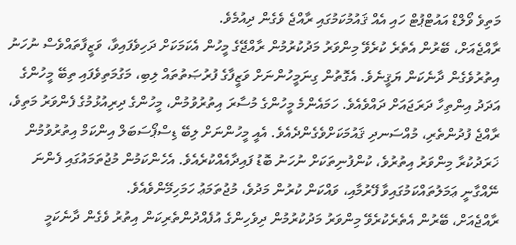މަތިވެ ވޯލްޑް އައުޓްޕުޓް ހައި އެއް ޤައުމުކަމުގައި ރާއްޖެ ވެގެން ދިއުމެވެ.
ރާއްޖެއަށް، ބޭރުން އެތެރެ ކުރެވޭ މިންވަރު މަދުކުރުމުން ރާއްޖޭގެ މީހުން އެކަމަކަށް ދަހިވެފައިވާ، ވަޒީފާތައްވެސް ނުހަނު އިތުރުވެގެން ދާނެކަން ޔަޤީނެވެ. އެގޮތުން ގިނަމީހުންނަށް ވަޒީފާގެ ފުރުޞަތުތައް ލިބި، މަގުމަތިވެފައި ތިބޭ މީހުންގެ އަދަދު އިންތިހާ ދަރަޖައަށް ދައްވެއެވެ. ހަމައެންމެ މީހުންގެ މުސާރަ އިތުރުވުމުން، މީހުންގެ ދިރިއުޅުމުގެ ފެންވަރު މަތިވެ، ރާއްޖެ ފުދުންތެރި، މުއްސަނދި ޤައުމަކަށްވެގެންދެއެވެ. އެއީ މީހުންނަށް ލިބޭ ޑިސްޕޯސަބަލް އިންކަމް އިތުރުވުމުން ޚަރަދުކުރާ މިންވަރު އިތުރުވެ، ކުންފުނިތަކަށް ނުހަނު ބޮޑު ފައިދާއެއްކުރެއެވެ. އެހެންކަމުން މުޖުތަމައުގައި ފެންނަ ނޭއްގާނީ ޢަމަލުތައްކަމުގައިވާ ފޭރުމާއި، ވައްކަން ކުރުން މަދުވެ، މުޖުތަމަޢު ހަމަހިމޭންވެއެވެ.
ރާއްޖެއަށް، ބޭރުން އެތެރެކުރެވޭ މިންވަރު މަދުކުރުމުން ދިވެހިންގެ އުފެއްދުންތެރިކަން އިތުރު ވެގެން ދާނެކަމީ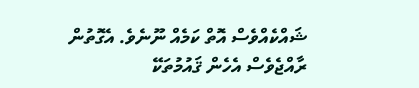ޝައްކެއްވެސް އޮތް ކަމެއް ނޫނެވެ. އެގޮތުން ރާއްޖެވެސް އެހެން ޤައުމުތަކޭ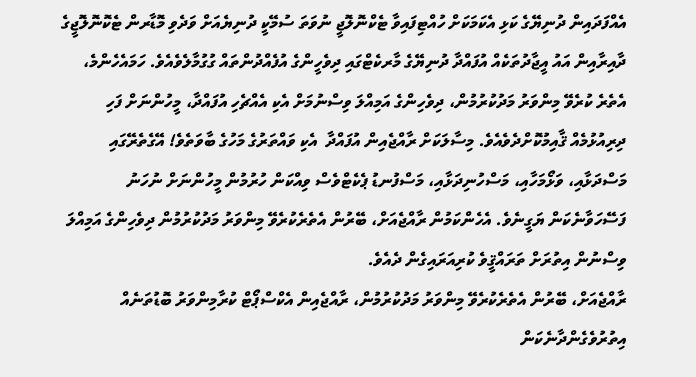އެއްފަދައިން ދުނިޔޭގެ ކަޅި އެކަމަކަށް ހުއްޓިފައިވާ ޓެކްނޮލޮޖީ ނުވަތަ ސުމޭކީ ދުނިޔެއަށް ވަދެވި މޮޑާރން ޓެކޮނޮލޮޖީގެ ދާއިރާއިން އައު އީޖާދުތަކެއް އުފައްދާ ދުނިޔޭގެ މާރކެޓްގައި ދިވެހީންގެ އުފެއްދުންތައް ގުގުމާލެވެއެވެ. ހަމައެހެންމެ، އެތެރެ ކުރެވޭ މިންވަރު މަދުކުރުމުން، ދިވެހިންގެ އަމިއްލަ ވިސްނުމަށް އެކި އެއްޗެހި އުފައްދާ، މީހުންނަށް ފަހި ދިރިއުޅުމެއް ޤާއިމުކޮށްދެވެއެވެ. މިސާލަކަށް ރާއްޖެއިން އުފައްދާ  އެކި ވައްތަރުގެ މަހުގެ ބާވަތެވެ! އޭގެތެރޭގައި މަސްދަޅާއި، ވަޅޯމަހާއި، މަސްހުނިދަޅާއި، މަސްފުނޑު ޕެކެޓްވެސް ވިއްކަން ހުރުމުން މީހުންނަށް ނުހަނު ފަސޭހަވާނެކަން ޔަގީނެވެ. އެހެންކަމުން ރާއްޖެއަށް، ބޭރުން އެތެރެކުރެވޭ މިންވަރު މަދުކުރުމުން ދިވެހިންގެ އަމިއްލަ ވިސްނުން އިތުރަށް ތަރައްޤީވެ ކުރިއަރައިގެން ދެއެވެ.
ރާއްޖެއަށް، ބޭރުން އެތެރެކުރެވޭ މިންވަރު މަދުކުރުމުން، ރާއްޖެއިން އެކްސްޕޯޓް ކުރާމިންވަރު ބޮޑުތަނެއް އިތުރުވެގެންދާނެކަން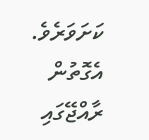ކަށަވަރެވެ. އެގޮތުން ރާއްޖޭގައި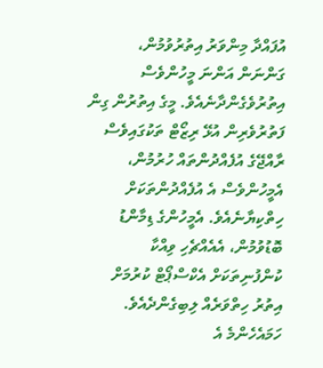އުފައްދާ މިންވަރު އިތުރުވުމުން، ގަންނަން އަންނަ މީހުންވެސް އިތުރުވެގެންދާނެއެވެ. މީގެ އިތުރުން ގިން ފަތުރުވެރިން އުޅޭ ރިޒޯޓް ތަކުގައިވެސް ރާއްޖޭގެ އުފެއްދުންތައް ހުރުމުން، އެމީހުންވެސް އެ އުފެއްދުންތަކަށް ހިތްކިޔާނެއެވެ. އެމީހުންގެ ޑިމާންޑު ބޮޑުވުމުން، އެއެއްޗެހި ވިއްކާ ކުންފުނިތަކަށް އެކްސްޕޯޓް ކުރުމަށް އިތުރު ހިތްވަރެއް ލިބިގެންދެއެވެ. ހަމައެހެންމެ އެ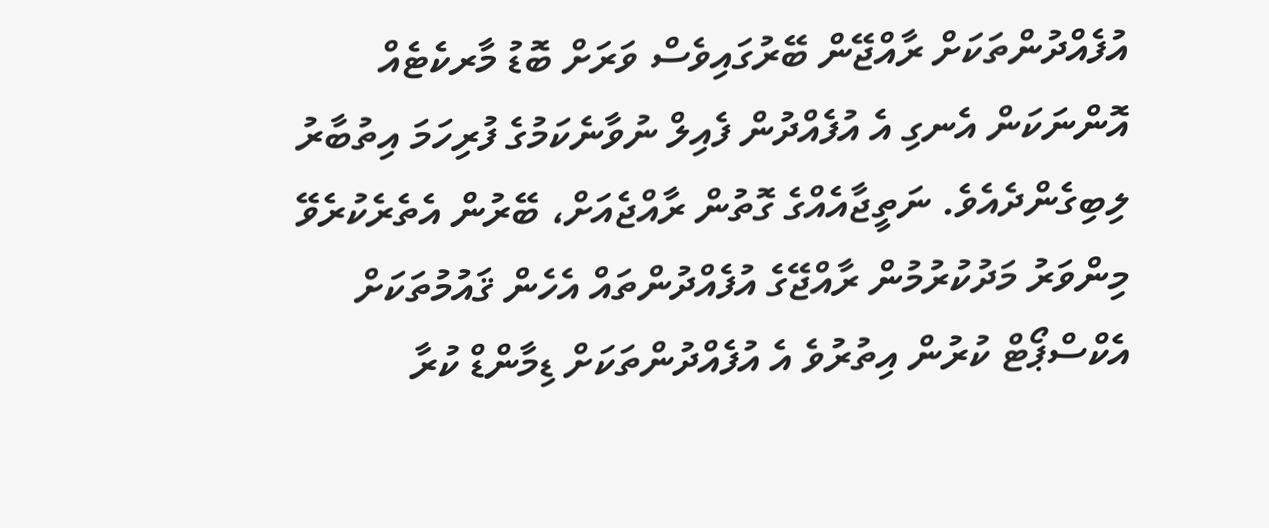އުފެއްދުންތަކަށް ރާއްޖޭން ބޭރުގައިވެސް ވަރަށް ބޮޑު މާރކެޓެއް އޮންނަކަން އެނގި އެ އުފެއްދުން ފެއިލް ނުވާނެކަމުގެ ފުރިހަމަ އިތުބާރު ލިބިގެންދެއެވެ. ނަތީޖާއެއްގެ ގޮތުން ރާއްޖެއަށް، ބޭރުން އެތެރެކުރެވޭ މިންވަރު މަދުކުރުމުން ރާއްޖޭގެ އުފެއްދުންތައް އެހެން ޤައުމުތަކަށް އެކްސްޕޯޓް ކުރުން އިތުރުވެ އެ އުފެއްދުންތަކަށް ޑިމާންޑް ކުރާ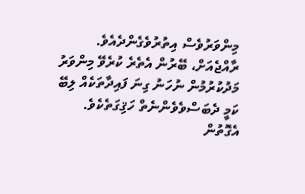މިންވަރުވެސް އިތުރުވެގެންދެއެވެ.
ރާއްޖެއަށް، ބޭރުން އެތެރެ ކުރެވޭ މިންވަރު މަދުކުރުމުން ނުހަނު ގިނަ ފައިދާތަކެއް ލިބޭ ކަމީ ދެބަސްވެވެންނެތް ހަޤިގަތެކެވެ. އެގޮތުން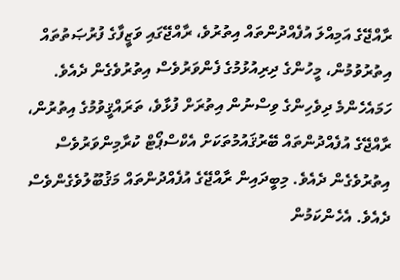ރާއްޖޭގެ އަމިއްލަ އުފެއްދުންތައް އިތުރުވެ، ރާއްޖޭގައި ވަޒީފާގެ ފުރުޞަތުތައް އިތުރުވުމުން، މީހުންގެ ދިރިއުޅުމުގެ ފެންވަރުވެސް އިތުރުވެގެން ދެއެވެ. ހަމައެހެންމެ ދިވެހިންގެ ވިސްނުން އިތުރަށް ފުޅާވެ، ތަރައްޤީވުމުގެ އިތުރުން، ރާއްޖޭގެ އުފެއްދުންތައް ބޭރުޤައުމުތަކަށް އެކްސްޕޯޓް ކުރާމިންވަރުވެސް އިތުރުވެގެން ދެއެވެ. މިބީދައިން ރާއްޖޭގެ އުފެއްދުންތައް މަޤުބޫލުވެގެންވެސް ދެއެވެ. އެހެންކަމުން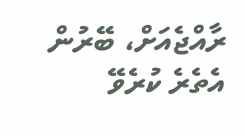ރާއްޖެއަށް، ބޭރުން އެތެރެ ކުރެވޭ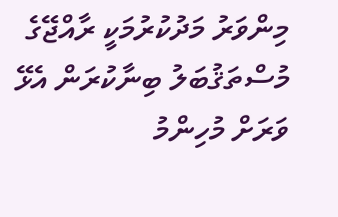މިންވަރު މަދުކުރުމަކީ ރާއްޖޭގެ މުސްތަޤުބަލު ބިނާކުރަން އެޅޭ ވަރަށް މުހިންމު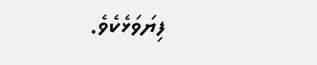ފިޔަވަޅެކެވެ.